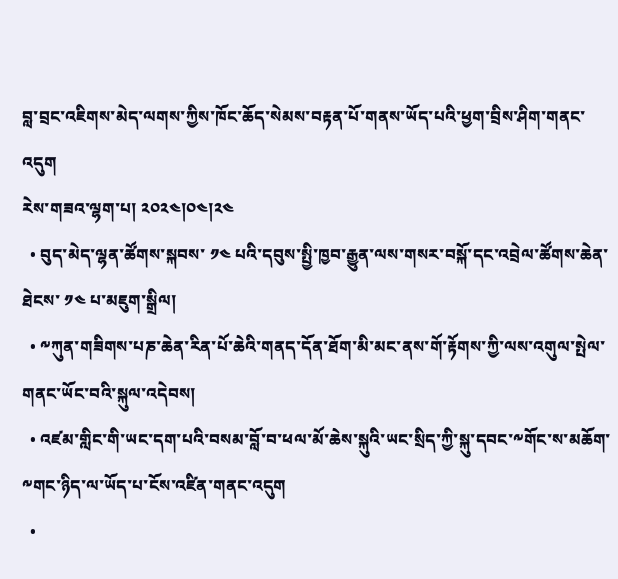བླ་བྲང་འཇིགས་མེད་ལགས་ཀྱིས་ཁོང་ཆོད་སེམས་བརྟན་པོ་གནས་ཡོད་པའི་ཕྱག་བྲིས་ཤིག་གནང་འདུག
རེས་གཟའ་ལྷག་པ། ༢༠༢༤།༠༤།༢༤
  • བུད་མེད་ལྷན་ཚོགས་སྐབས་ ༡༤ པའི་དབུས་སྤྱི་ཁྱབ་རྒྱུན་ལས་གསར་བསྐོ་དང་འབྲེལ་ཚོགས་ཆེན་ཐེངས་ ༡༤ པ་མཇུག་སྒྲིལ།
  • ༸ཀུན་གཟིགས་པཎ་ཆེན་རིན་པོ་ཆེའི་གནད་དོན་ཐོག་མི་མང་ནས་གོ་རྟོགས་ཀྱི་ལས་འགུལ་སྤེལ་གནང་ཡོང་བའི་སྐུལ་འདེབས།
  • འཛམ་གླིང་གི་ཡང་དག་པའི་བསམ་བློ་བ་ཕལ་མོ་ཆེས་སྐུའི་ཡང་སྲིད་ཀྱི་སྐུ་དབང་༸གོང་ས་མཆོག་༸གང་ཉིད་ལ་ཡོད་པ་ངོས་འཛིན་གནང་འདུག
  •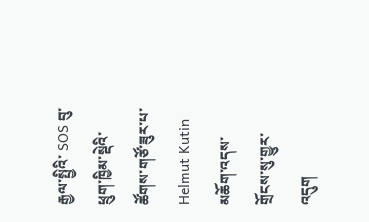རྒྱལ་སྤྱིའི་ SOS བུ་ཕྲུག་ཁྱིམ་སྡེའི་ཚོགས་གཙོ་ཟུར་པ་ Helmut Kutin མཆོག་འདས་གྲོངས་སུ་གྱུར་འདུག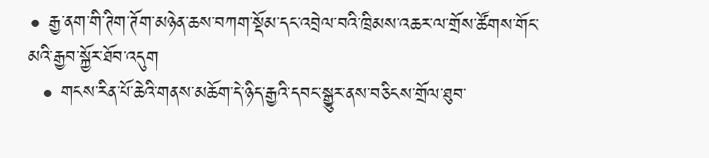• རྒྱ་ནག་གི་ཊིག་ཊོག་མཉེན་ཆས་བཀག་སྡོམ་དང་འབྲེལ་བའི་ཁྲིམས་འཆར་ལ་གྲོས་ཚོགས་གོང་མའི་རྒྱབ་སྐྱོར་ཐོབ་འདུག
  • གངས་རིན་པོ་ཆེའི་གནས་མཆོག་དེ་ཉིད་རྒྱའི་དབང་སྒྱུར་ནས་བཅིངས་གྲོལ་ཐུབ་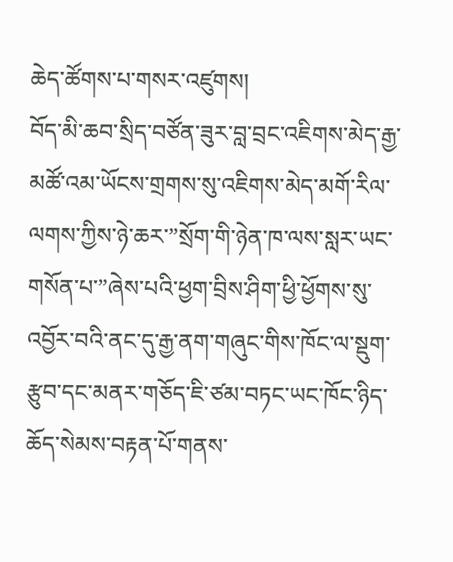ཆེད་ཚོགས་པ་གསར་འཛུགས།
བོད་མི་ཆབ་སྲིད་བཙོན་ཟུར་བླ་བྲང་འཇིགས་མེད་རྒྱ་མཚོ་འམ་ཡོངས་གྲགས་སུ་འཇིགས་མེད་མགོ་རིལ་ལགས་ཀྱིས་ཉེ་ཆར་”སྲོག་གི་ཉེན་ཁ་ལས་སླར་ཡང་གསོན་པ་”ཞེས་པའི་ཕྱག་བྲིས་ཤིག་ཕྱི་ཕྱོགས་སུ་འབྱོར་བའི་ནང་དུ་རྒྱ་ནག་གཞུང་གིས་ཁོང་ལ་སྡུག་རྩུབ་དང་མནར་གཅོད་ཇི་ཙམ་བཏང་ཡང་ཁོང་ཉིད་ཆོད་སེམས་བརྟན་པོ་གནས་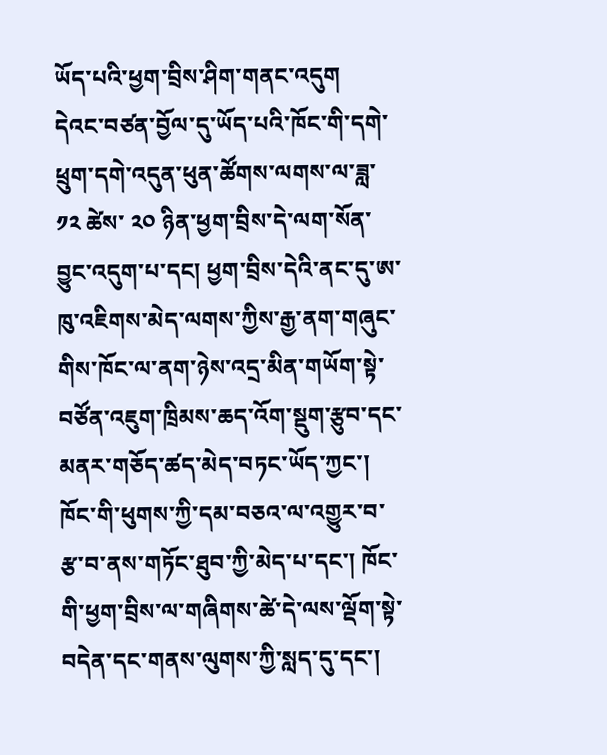ཡོད་པའི་ཕྱག་བྲིས་ཤིག་གནང་འདུག
དེའང་བཙན་བྱོལ་དུ་ཡོད་པའི་ཁོང་གི་དགེ་ཕྲུག་དགེ་འདུན་ཕུན་ཚོགས་ལགས་ལ་ཟླ་ ༡༢ ཚེས་ ༢༠ ཉིན་ཕྱག་བྲིས་དེ་ལག་སོན་བྱུང་འདུག་པ་དང། ཕྱག་བྲིས་དེའི་ནང་དུ་ཨ་ཁུ་འཇིགས་མེད་ལགས་ཀྱིས་རྒྱ་ནག་གཞུང་གིས་ཁོང་ལ་ནག་ཉེས་འདྲ་མིན་གཡོག་སྟེ་བཙོན་འཇུག་ཁྲིམས་ཆད་འོག་སྡུག་རྩུབ་དང་མནར་གཅོད་ཚད་མེད་བཏང་ཡོད་ཀྱང་། ཁོང་གི་ཕུགས་ཀྱི་དམ་བཅའ་ལ་འགྱུར་བ་རྩ་བ་ནས་གཏོང་ཐུབ་ཀྱི་མེད་པ་དང་། ཁོང་གི་ཕྱག་བྲིས་ལ་གཞིགས་ཚེ་དེ་ལས་ལྡོག་སྟེ་བདེན་དང་གནས་ལུགས་ཀྱི་སླད་དུ་དང་།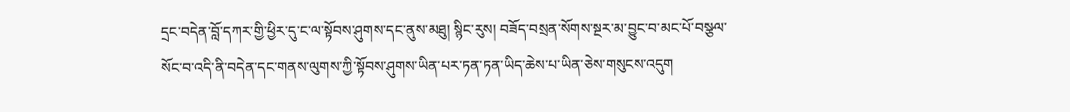དྲང་བདེན་བློ་དཀར་གྱི་ཕྱིར་དུ་ང་ལ་སྟོབས་ཤུགས་དང་ནུས་མཐུ། སྙིང་རུས། བཟོད་བསྲན་སོགས་སྔར་མ་བྱུང་བ་མང་པོ་བསྩལ་སོང་བ་འདི་ནི་བདེན་དང་གནས་ལུགས་ཀྱི་སྟོབས་ཤུགས་ཡིན་པར་ཏན་ཏན་ཡིད་ཆེས་པ་ཡིན་ཅེས་གསུངས་འདུག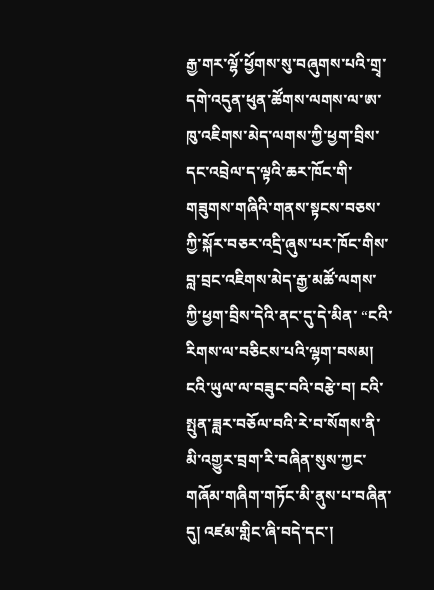རྒྱ་གར་ལྷོ་ཕྱོགས་སུ་བཞུགས་པའི་གྲྭ་དགེ་འདུན་ཕུན་ཚོགས་ལགས་ལ་ཨ་ཁུ་འཇིགས་མེད་ལགས་ཀྱི་ཕྱག་བྲིས་དང་འབྲེལ་ད་ལྟའི་ཆར་ཁོང་གི་གཟུགས་གཞིའི་གནས་སྟངས་བཅས་ཀྱི་སྐོར་བཅར་འདྲི་ཞུས་པར་ཁོང་གིས་བླ་བྲང་འཇིགས་མེད་རྒྱ་མཚོ་ལགས་ཀྱི་ཕྱག་བྲིས་དེའི་ནང་དུ་དེ་མིན་ “ངའི་རིགས་ལ་བཅིངས་པའི་ལྷག་བསམ། ངའི་ཡུལ་ལ་བཟུང་བའི་བརྩེ་བ། ངའི་སྤུན་ཟླར་བཅོལ་བའི་རེ་བ་སོགས་ནི་མི་འགྱུར་བྲག་རི་བཞིན་སུས་ཀྱང་གཞོམ་གཞིག་གཏོང་མི་ནུས་པ་བཞིན་དུ། འཛམ་གླིང་ཞི་བདེ་དང་།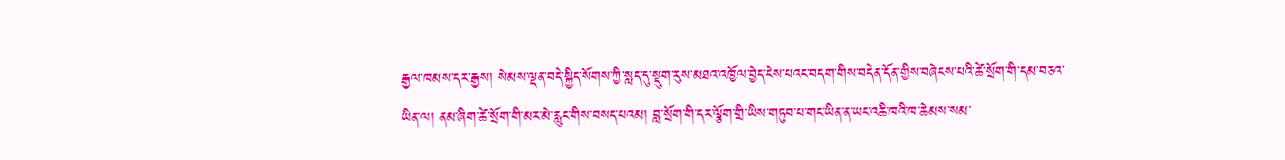རྒྱལ་ཁམས་དར་རྒྱས། སེམས་ལྡན་བདེ་སྐྱིད་སོགས་ཀྱི་སླད་དུ་སྡུག་རུས་མཐའ་འཁྱོལ་བྱེད་ངེས་པའང་བདག་གིས་བདེན་དོན་གྱིས་བཞེངས་པའི་ཚེ་སྲོག་གི་དམ་བཅའ་ཡིན་ལ། ནམ་ཞིག་ཚེ་སྲོག་གི་མར་མེ་རླུང་གིས་བསད་པའམ། བླ་སྲོག་གི་དར་ལྕོག་གྲི་ཡིས་གཏུབ་པ་གང་ཡིན་ན་ཡང་འཆི་ཁའི་ཁ་ཆེམས་སམ་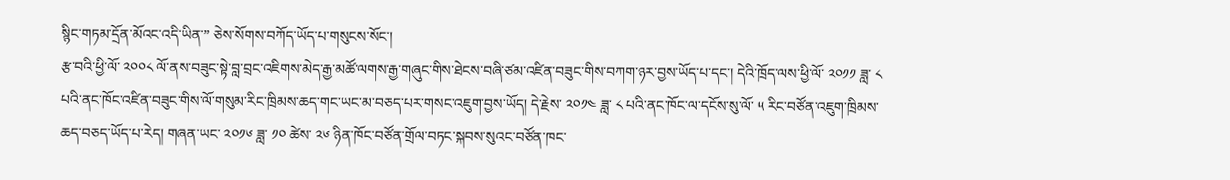སྙིང་གཏམ་དྲོན་མོའང་འདི་ཡིན་” ཅེས་སོགས་བཀོད་ཡོད་པ་གསུངས་སོང་།
རྩ་བའི་ཕྱི་ལོ་ ༢༠༠༨ ལོ་ནས་བཟུང་སྟེ་བླ་བྲང་འཇིགས་མེད་རྒྱ་མཚོ་ལགས་རྒྱ་གཞུང་གིས་ཐེངས་བཞི་ཙམ་འཛིན་བཟུང་གིས་བཀག་ཉར་བྱས་ཡོད་པ་དང་། དེའི་ཁྲོད་ལས་ཕྱི་ལོ་ ༢༠༡༡ ཟླ་ ༨ པའི་ནང་ཁོང་འཛིན་བཟུང་གིས་ལོ་གསུམ་རིང་ཁྲིམས་ཆད་གང་ཡང་མ་བཅད་པར་གསང་འཇུག་བྱས་ཡོད། དེ་རྗེས་ ༢༠༡༤ ཟླ་ ༨ པའི་ནང་ཁོང་ལ་དངོས་སུ་ལོ་ ༥ རིང་བཙོན་འཇུག་ཁྲིམས་ཆད་བཅད་ཡོད་པ་རེད། གཞན་ཡང་ ༢༠༡༦ ཟླ་ ༡༠ ཚེས་ ༢༦ ཉིན་ཁོང་བཙོན་གྲོལ་བཏང་སྐབས་སུའང་བཙོན་ཁང་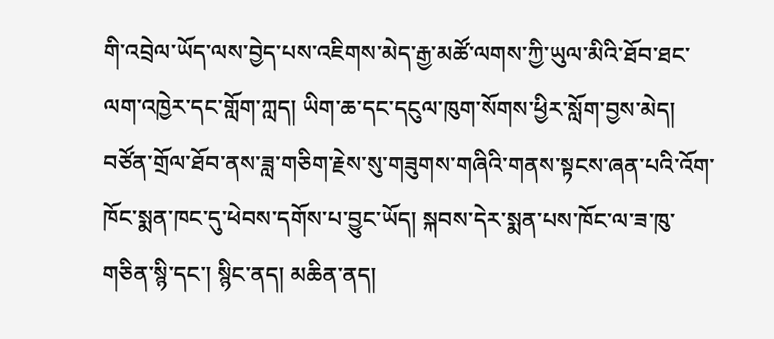གི་འབྲེལ་ཡོད་ལས་བྱེད་པས་འཇིགས་མེད་རྒྱ་མཚོ་ལགས་ཀྱི་ཡུལ་མིའི་ཐོབ་ཐང་ལག་འཁྱེར་དང་གློག་ཀླད། ཡིག་ཆ་དང་དངུལ་ཁུག་སོགས་ཕྱིར་སློག་བྱས་མེད། བཙོན་གྲོལ་ཐོབ་ནས་ཟླ་གཅིག་རྗེས་སུ་གཟུགས་གཞིའི་གནས་སྟངས་ཞན་པའི་འོག་ཁོང་སྨན་ཁང་དུ་ཕེབས་དགོས་པ་བྱུང་ཡོད། སྐབས་དེར་སྨན་པས་ཁོང་ལ་ཟ་ཁུ་གཅིན་སྙི་དང་། སྙིང་ནད། མཆིན་ནད།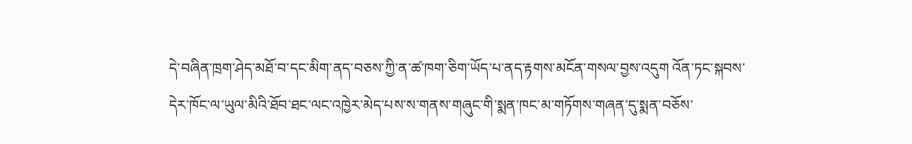དེ་བཞིན་ཁྲག་ཤེད་མཐོ་བ་དང་མིག་ནད་བཅས་ཀྱི་ན་ཚ་ཁག་ཅིག་ཡོད་པ་ནད་རྟགས་མངོན་གསལ་བྱས་འདུག འོན་ཏང་སྐབས་དེར་ཁོང་ལ་ཡུལ་མིའི་ཐོབ་ཐང་ལང་འཁྱེར་མེད་པས་ས་གནས་གཞུང་གི་སྨན་ཁང་མ་གཏོགས་གཞན་དུ་སྨན་བཅོས་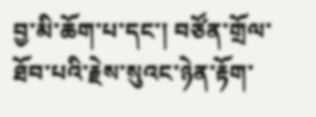བྱ་མི་ཆོག་པ་དང་། བཙོན་གྲོལ་ཐོབ་པའི་རྗེས་སུའང་ཉེན་རྟོག་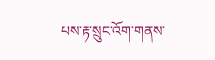པས་རྟ་སྲུང་འོག་གནས་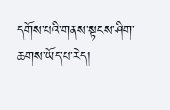དགོས་པའི་གནས་སྟངས་ཤིག་ཆགས་ཡོད་པ་རེད།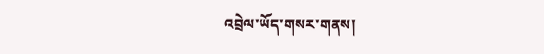འབྲེལ་ཡོད་གསར་གནས།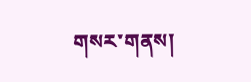གསར་གནས།